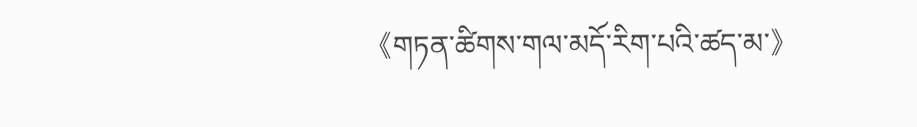《གཏན་ཚིགས་གལ་མདོ་རིག་པའི་ཚད་མ་》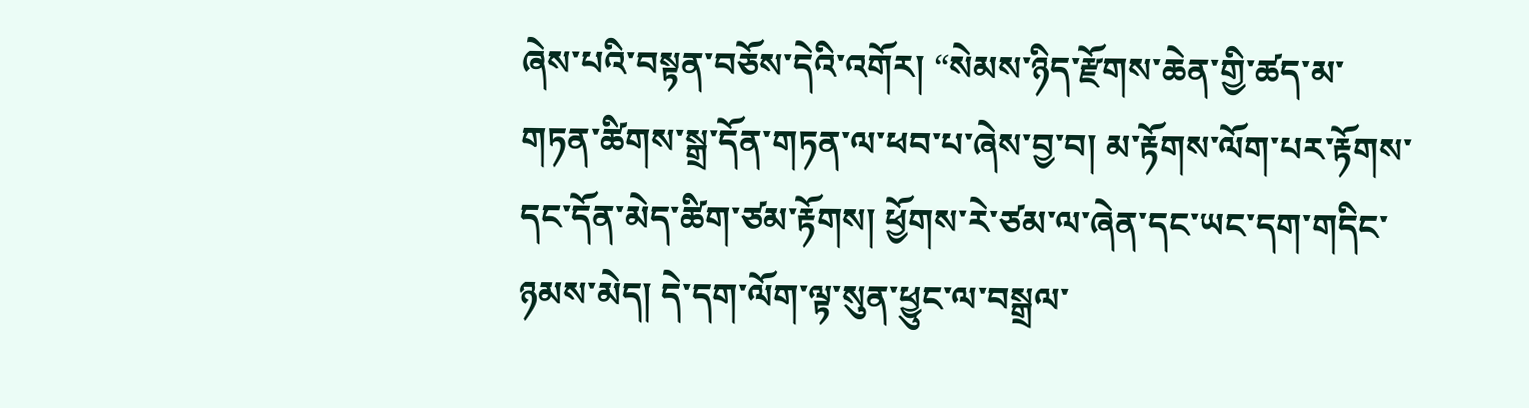ཞེས་པའི་བསྟན་བཅོས་དེའི་འགོར། “སེམས་ཉིད་རྫོགས་ཆེན་གྱི་ཚད་མ་གཏན་ཚིགས་སྒྲ་དོན་གཏན་ལ་ཕབ་པ་ཞེས་བྱ་བ། མ་རྟོགས་ལོག་པར་རྟོགས་དང་དོན་མེད་ཚིག་ཙམ་རྟོགས། ཕྱོགས་རེ་ཙམ་ལ་ཞེན་དང་ཡང་དག་གདིང་ཉམས་མེད། དེ་དག་ལོག་ལྟ་སུན་ཕྱུང་ལ་བསྒྲལ་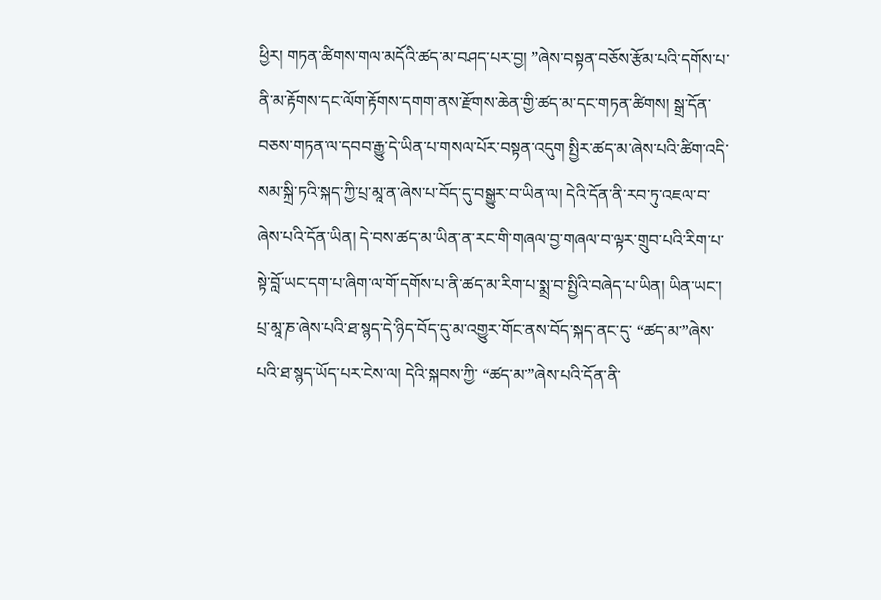ཕྱིར། གཏན་ཚིགས་གལ་མདོའི་ཚད་མ་བཤད་པར་བྱ། ”ཞེས་བསྟན་བཅོས་རྩོམ་པའི་དགོས་པ་ནི་མ་རྟོགས་དང་ལོག་རྟོགས་དགག་ནས་རྫོགས་ཆེན་གྱི་ཚད་མ་དང་གཏན་ཚིགས། སྒྲ་དོན་བཅས་གཏན་ལ་དབབ་རྒྱུ་དེ་ཡིན་པ་གསལ་པོར་བསྟན་འདུག སྤྱིར་ཚད་མ་ཞེས་པའི་ཚིག་འདི་སམ་སྐྲི་ཏའི་སྐད་ཀྱི་པྲ་མཱ་ན་ཞེས་པ་བོད་དུ་བསྒྱུར་བ་ཡིན་ལ། དེའི་དོན་ནི་རབ་ཏུ་འཇལ་བ་ཞེས་པའི་དོན་ཡིན། དེ་བས་ཚད་མ་ཡིན་ན་རང་གི་གཞལ་བྱ་གཞལ་བ་ལྟར་གྲུབ་པའི་རིག་པ་སྟེ་བློ་ཡང་དག་པ་ཞིག་ལ་གོ་དགོས་པ་ནི་ཚད་མ་རིག་པ་སྨྲ་བ་སྤྱིའི་བཞེད་པ་ཡིན། ཡིན་ཡང་། པྲ་མཱ་ཎ་ཞེས་པའི་ཐ་སྙད་དེ་ཉིད་བོད་དུ་མ་འགྱུར་གོང་ནས་བོད་སྐད་ནང་དུ་ “ཚད་མ་”ཞེས་པའི་ཐ་སྙད་ཡོད་པར་ངེས་ལ། དེའི་སྐབས་ཀྱི་ “ཚད་མ་”ཞེས་པའི་དོན་ནི་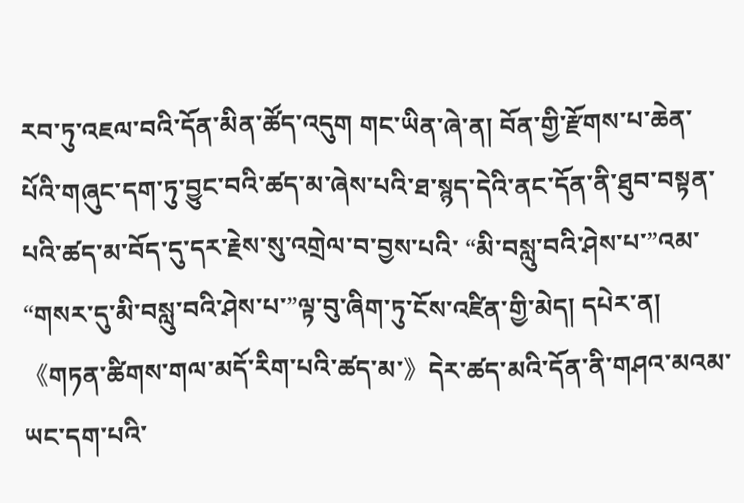རབ་ཏུ་འཇལ་བའི་དོན་མིན་ཚོད་འདུག གང་ཡིན་ཞེ་ན། བོན་གྱི་རྫོགས་པ་ཆེན་པོའི་གཞུང་དག་ཏུ་བྱུང་བའི་ཚད་མ་ཞེས་པའི་ཐ་སྙད་དེའི་ནང་དོན་ནི་ཐུབ་བསྟན་པའི་ཚད་མ་བོད་དུ་དར་རྗེས་སུ་འགྲེལ་བ་བྱས་པའི་ “མི་བསླུ་བའི་ཤེས་པ་”འམ་ “གསར་དུ་མི་བསླུ་བའི་ཤེས་པ་”ལྟ་བུ་ཞིག་ཏུ་ངོས་འཛིན་གྱི་མེད། དཔེར་ན། 《གཏན་ཚིགས་གལ་མདོ་རིག་པའི་ཚད་མ་》དེར་ཚད་མའི་དོན་ནི་གཤའ་མའམ་ཡང་དག་པའི་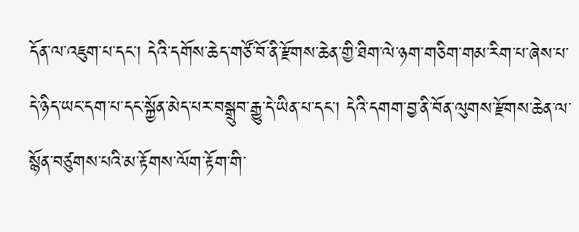དོན་ལ་འཇུག་པ་དང་། དེའི་དགོས་ཆེད་གཙོ་བོ་ནི་རྫོགས་ཆེན་གྱི་ཐིག་ལེ་ཉག་གཅིག་གམ་རིག་པ་ཞེས་པ་དེ་ཉིད་ཡང་དག་པ་དང་སྐྱོན་མེད་པར་བསྒྲུབ་རྒྱུ་དེ་ཡིན་པ་དང་། དེའི་དགག་བྱ་ནི་བོན་ལུགས་རྫོགས་ཆེན་ལ་སྙོན་བཙུགས་པའི་མ་རྟོགས་ལོག་རྟོག་གི་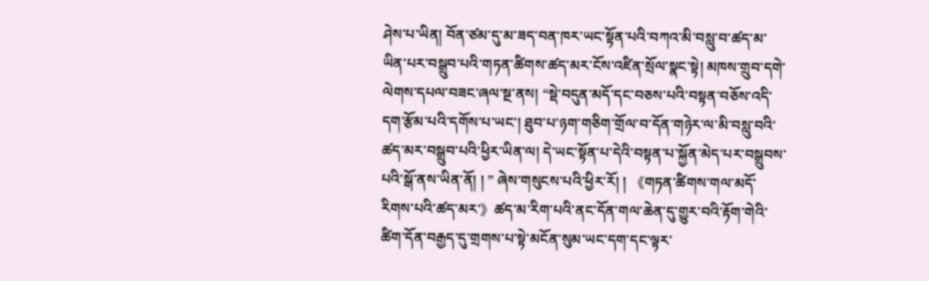ཤེས་པ་ཡིན། བོན་ཙམ་དུ་མ་ཟད་བན་ཁར་ཡང་སྟོན་པའི་བཀའ་མི་བསླུ་བ་ཚད་མ་ཡིན་པར་བསྒྲུབ་པའི་གཏན་ཚིགས་ཚད་མར་ངོས་འཛིན་སྲོལ་སྣང་སྟེ། མཁས་གྲུབ་དགེ་ལེགས་དཔལ་བཟང་ཞལ་སྔ་ནས། “སྡེ་བདུན་མདོ་དང་བཅས་པའི་བསྟན་བཅོས་འདི་དག་རྩོམ་པའི་དགོས་པ་ཡང་། ཐུབ་པ་ཉག་གཅིག་གྲོལ་བ་དོན་གཉེར་ལ་མི་བསླུ་བའི་ཚད་མར་བསྒྲུབ་པའི་ཕྱིར་ཡིན་ལ། དེ་ཡང་སྟོན་པ་དེའི་བསྟན་པ་སྐྱོན་མེད་པར་བསྒྲུབས་པའི་སྒོ་ནས་ཡིན་ནོ། ། ” ཞེས་གསུངས་པའི་ཕྱིར་རོ། ། 《གཏན་ཚིགས་གལ་མདོ་རིགས་པའི་ཚད་མར་》ཚད་མ་རིག་པའི་ནང་དོན་གལ་ཆེན་དུ་གྱུར་བའི་རྟོག་གེའི་ཚིག་དོན་བརྒྱད་དུ་གྲགས་པ་སྟེ་མངོན་སུམ་ཡང་དག་དང་ལྟར་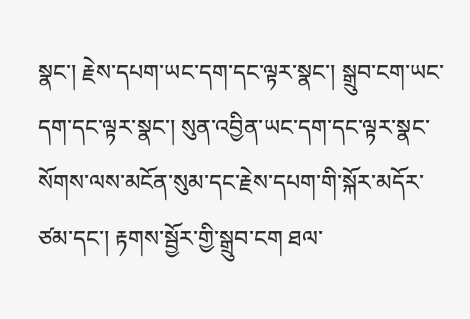སྣང་། རྗེས་དཔག་ཡང་དག་དང་ལྟར་སྣང་། སྒྲུབ་ངག་ཡང་དག་དང་ལྟར་སྣང་། སུན་འབྱིན་ཡང་དག་དང་ལྟར་སྣང་སོགས་ལས་མངོན་སུམ་དང་རྗེས་དཔག་གི་སྐོར་མདོར་ཙམ་དང་། རྟགས་སྦྱོར་གྱི་སྒྲུབ་ངག ཐལ་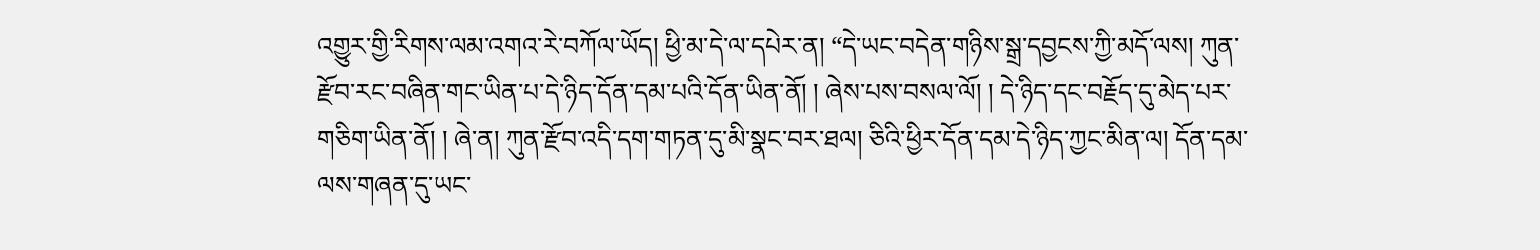འགྱུར་གྱི་རིགས་ལམ་འགའ་རེ་བཀོལ་ཡོད། ཕྱི་མ་དེ་ལ་དཔེར་ན། “དེ་ཡང་བདེན་གཉིས་སྒྲ་དབྱངས་ཀྱི་མདོ་ལས། ཀུན་རྫོབ་རང་བཞིན་གང་ཡིན་པ་དེ་ཉིད་དོན་དམ་པའི་དོན་ཡིན་ནོ། ། ཞེས་པས་བསལ་ལོ། ། དེ་ཉིད་དང་བརྗོད་དུ་མེད་པར་གཅིག་ཡིན་ནོ། ། ཞེ་ན། ཀུན་རྫོབ་འདི་དག་གཏན་དུ་མི་སྣང་བར་ཐལ། ཅིའི་ཕྱིར་དོན་དམ་དེ་ཉིད་ཀྱང་མིན་ལ། དོན་དམ་ལས་གཞན་དུ་ཡང་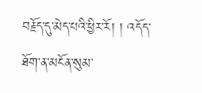བརྗོད་དུ་མེད་པའི་ཕྱིར་རོ། ། འདོད་ཐོག་ན་མངོན་སུམ་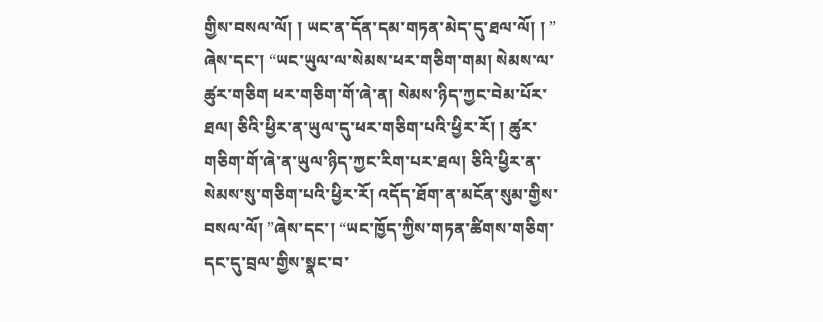གྱིས་བསལ་ལོ། ། ཡང་ན་དོན་དམ་གཏན་མེད་དུ་ཐལ་ལོ། ། ” ཞེས་དང་། “ཡང་ཡུལ་ལ་སེམས་ཕར་གཅིག་གམ། སེམས་ལ་ཚུར་གཅིག ཕར་གཅིག་གོ་ཞེ་ན། སེམས་ཉིད་ཀྱང་བེམ་པོར་ཐལ། ཅིའི་ཕྱིར་ན་ཡུལ་དུ་ཕར་གཅིག་པའི་ཕྱིར་རོ། ། ཚུར་གཅིག་གོ་ཞེ་ན་ཡུལ་ཉིད་ཀྱང་རིག་པར་ཐལ། ཅིའི་ཕྱིར་ན་སེམས་སུ་གཅིག་པའི་ཕྱིར་རོ། འདོད་ཐོག་ན་མངོན་སུམ་གྱིས་བསལ་ལོ། ”ཞེས་དང་། “ཡང་ཁྱོད་ཀྱིས་གཏན་ཚིགས་གཅིག་དང་དུ་བྲལ་གྱིས་སྣང་བ་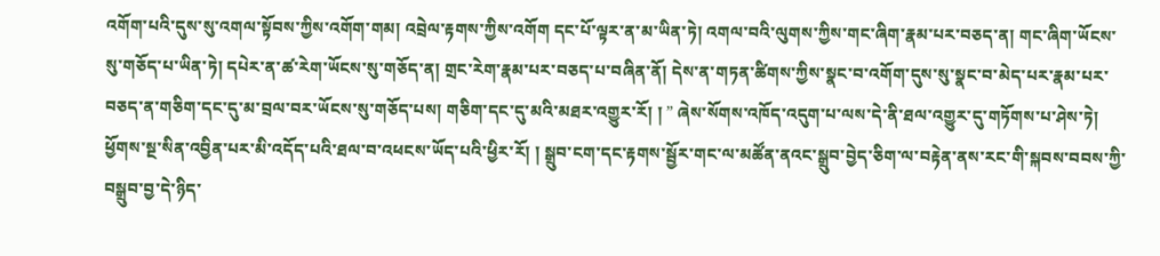འགོག་པའི་དུས་སུ་འགལ་སྟོབས་ཀྱིས་འགོག་གམ། འབྲེལ་རྟགས་ཀྱིས་འགོག དང་པོ་ལྟར་ན་མ་ཡིན་ཏེ། འགལ་བའི་ལུགས་ཀྱིས་གང་ཞིག་རྣམ་པར་བཅད་ན། གང་ཞིག་ཡོངས་སུ་གཅོད་པ་ཡིན་ཏེ། དཔེར་ན་ཚ་རེག་ཡོངས་སུ་གཅོད་ན། གྲང་རེག་རྣམ་པར་བཅད་པ་བཞིན་ནོ། དེས་ན་གཏན་ཚིགས་ཀྱིས་སྣང་བ་འགོག་དུས་སུ་སྣང་བ་མེད་པར་རྣམ་པར་བཅད་ན་གཅིག་དང་དུ་མ་བྲལ་བར་ཡོངས་སུ་གཅོད་པས། གཅིག་དང་དུ་མའི་མཐར་འགྱུར་རོ། ། ” ཞེས་སོགས་འཁོད་འདུག་པ་ལས་དེ་ནི་ཐལ་འགྱུར་དུ་གཏོགས་པ་ཤེས་ཏེ། ཕྱོགས་སྔ་སིན་འབྱིན་པར་མི་འདོད་པའི་ཐལ་བ་འཕངས་ཡོད་པའི་ཕྱིར་རོ། ། སྒྲུབ་ངག་དང་རྟགས་སྦྱོར་གང་ལ་མཚོན་ནའང་སྒྲུབ་བྱེད་ཅིག་ལ་བརྟེན་ནས་རང་གི་སྐབས་བབས་ཀྱི་བསྒྲུབ་བྱ་དེ་ཉིད་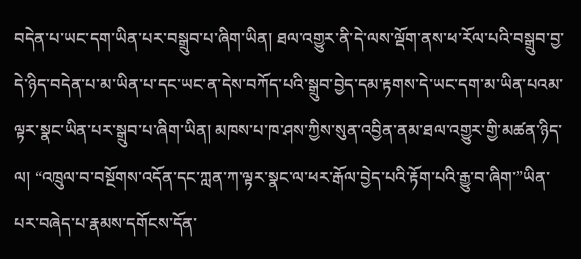བདེན་པ་ཡང་དག་ཡིན་པར་བསྒྲུབ་པ་ཞིག་ཡིན། ཐལ་འགྱུར་ནི་དེ་ལས་ལྡོག་ནས་ཕ་རོལ་པའི་བསྒྲུབ་བྱ་དེ་ཉིད་བདེན་པ་མ་ཡིན་པ་དང་ཡང་ན་དེས་བཀོད་པའི་སྒྲུབ་བྱེད་དམ་རྟགས་དེ་ཡང་དག་མ་ཡིན་པའམ་ལྟར་སྣང་ཡིན་པར་སྒྲུབ་པ་ཞིག་ཡིན། མཁས་པ་ཁ་ཤས་ཀྱིས་སུན་འབྱིན་ནམ་ཐལ་འགྱུར་གྱི་མཚན་ཉིད་ལ། “འཁྲུལ་བ་བསྔོགས་འདོན་དང་ཀླན་ཀ་ལྟར་སྣང་ལ་ཕར་རྒོལ་བྱེད་པའི་རྟོག་པའི་རྒྱུ་བ་ཞིག་”ཡིན་པར་བཞེད་པ་རྣམས་དགོངས་དོན་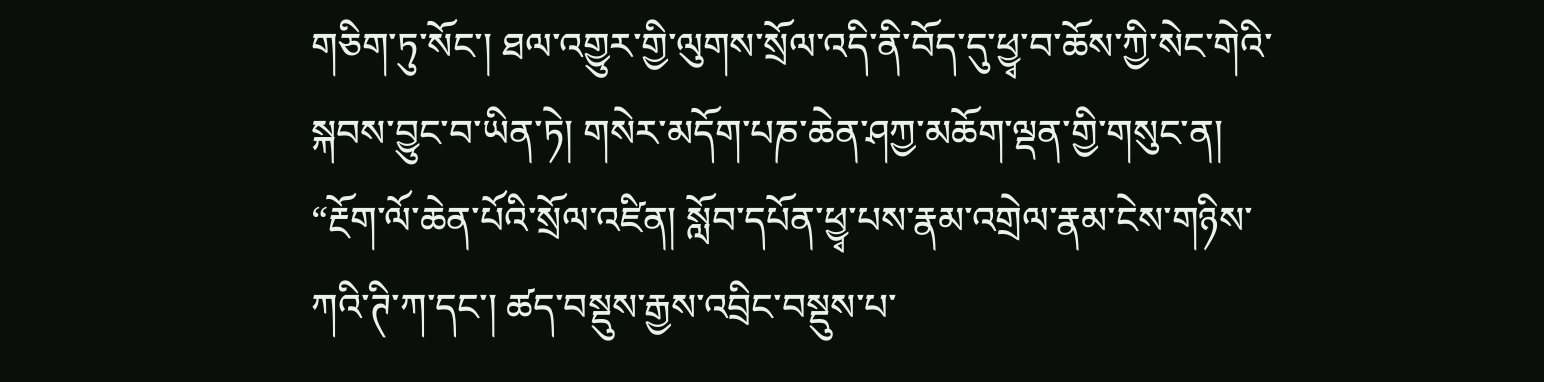གཅིག་ཏུ་སོང་། ཐལ་འགྱུར་གྱི་ལུགས་སྲོལ་འདི་ནི་བོད་དུ་ཕྱྭ་བ་ཆོས་ཀྱི་སེང་གེའི་སྐབས་བྱུང་བ་ཡིན་ཏེ། གསེར་མདོག་པཎ་ཆེན་ཤཀྱ་མཆོག་ལྡན་གྱི་གསུང་ན། “རྔོག་ལོ་ཆེན་པོའི་སྲོལ་འཛིན། སློབ་དཔོན་ཕྱྭ་པས་རྣམ་འགྲེལ་རྣམ་ངེས་གཉིས་ཀའི་ཊི་ཀ་དང་། ཚད་བསྡུས་རྒྱས་འབྲིང་བསྡུས་པ་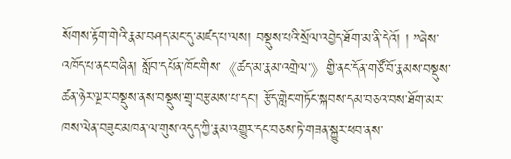སོགས་རྟོག་གེའི་རྣམ་བཤད་མང་དུ་མཛད་པ་ལས། བསྡུས་པའི་སྲོལ་འབྱེད་ཐོག་མ་ནི་དེའོ། ། ”ཞེས་འཁོད་པ་ནང་བཞིན། སློབ་དཔོན་ཁོང་གིས་《ཚད་མ་རྣམ་འགྲེལ་》གྱི་ནང་དོན་གཙོ་བོ་རྣམས་བསྡུས་ཚན་ཉེར་ལྔར་བསྡུས་ནས་བསྡུས་གྲྭ་བརྩམས་པ་དང་། རྩོད་གླེང་གཏོང་སྐབས་དམ་བཅའ་བས་ཐོག་མར་ཁས་ལེན་བཟུང་མཁན་ལ་གུས་འདུད་ཀྱི་རྣམ་འགྱུར་དང་བཅས་ཏེ་གཟན་སྐྱུར་ཕབ་ནས་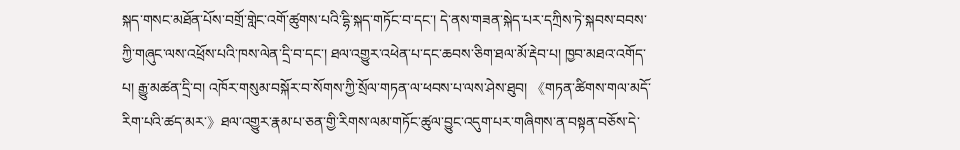སྐད་གསང་མཐོན་པོས་བགྲོ་གླེང་འགོ་ཚུགས་པའི་དྷི་སྐད་གཏོང་བ་དང་། དེ་ནས་གཟན་སྐེད་པར་དཀྲིས་ཏེ་སྐབས་བབས་ཀྱི་གཞུང་ལས་འཕྲོས་པའི་ཁས་ལེན་དྲི་བ་དང་། ཐལ་འགྱུར་འཕེན་པ་དང་ཆབས་ཅིག་ཐལ་མོ་རྡེབ་པ། ཁྱབ་མཐའ་འགོད་པ། རྒྱུ་མཚན་དྲི་བ། འཁོར་གསུམ་བསྐོར་བ་སོགས་ཀྱི་སྲོལ་གཏན་ལ་ཕབས་པ་ལས་ཤེས་ཐུབ། 《གཏན་ཚིགས་གལ་མདོ་རིག་པའི་ཚད་མར་》ཐལ་འགྱུར་རྣམ་པ་ཅན་གྱི་རིགས་ལམ་གཏོང་ཚུལ་བྱུང་འདུག་པར་གཞིགས་ན་བསྟན་བཅོས་དེ་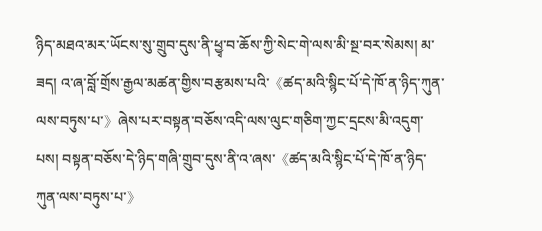ཉིད་མཐའ་མར་ཡོངས་སུ་གྲུབ་དུས་ནི་ཕྱྭ་བ་ཆོས་ཀྱི་སེང་གེ་ལས་མི་སྔ་བར་སེམས། མ་ཟད། འ་ཞ་བློ་གྲོས་རྒྱལ་མཚན་གྱིས་བརྩམས་པའི་《ཚད་མའི་སྙིང་པོ་དེ་ཁོ་ན་ཉིད་ཀུན་ལས་བཏུས་པ་》ཞེས་པར་བསྟན་བཅོས་འདི་ལས་ལུང་གཅིག་ཀྱང་དྲངས་མི་འདུག་པས། བསྟན་བཅོས་དེ་ཉིད་གཞི་གྲུབ་དུས་ནི་འ་ཞས་《ཚད་མའི་སྙིང་པོ་དེ་ཁོ་ན་ཉིད་ཀུན་ལས་བཏུས་པ་》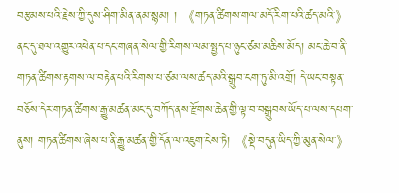བརྩམས་པའི་རྗེས་ཀྱི་དུས་ཤིག་མིན་ནམ་སྙམ། ། 《གཏན་ཚིགས་གལ་མདོ་རིག་པའི་ཚད་མའི་》ནང་དུ་ཐལ་འགྱུར་འཕེན་པ་དང་གཞན་སེལ་གྱི་རིགས་ལམ་སྤྱད་པ་ཉུང་ཙམ་མཆིས་མོད། མང་ཆེ་བ་ནི་གཏན་ཚིགས་རྟགས་ལ་བརྟེན་པའི་རིགས་པ་ཙམ་ལས་ཚད་མའི་སྒྲུབ་ངག་ཏུ་མི་འགྲོ། དེ་ཡང་བསྟན་བཅོས་དེར་གཏན་ཚིགས་རྒྱུ་མཚན་མང་དུ་བཀོད་ནས་རྫོགས་ཆེན་གྱི་ལྟ་བ་བསྒྲུབས་ཡོད་པ་ལས་དཔག་ནུས། གཏན་ཚིགས་ཞེས་པ་ནི་རྒྱུ་མཚན་གྱི་དོན་ལ་འཇུག་ངེས་ཏེ། 《སྡེ་བདུན་ཡིད་ཀྱི་མུན་སེལ་》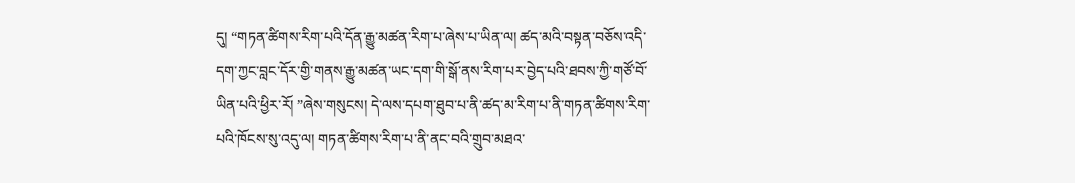དུ། “གཏན་ཚིགས་རིག་པའི་དོན་རྒྱུ་མཚན་རིག་པ་ཞེས་པ་ཡིན་ལ། ཚད་མའི་བསྟན་བཅོས་འདི་དག་ཀྱང་བླང་དོར་གྱི་གནས་རྒྱུ་མཚན་ཡང་དག་གི་སྒོ་ནས་རིག་པར་བྱེད་པའི་ཐབས་ཀྱི་གཙོ་བོ་ཡིན་པའི་ཕྱིར་རོ། ”ཞེས་གསུངས། དེ་ལས་དཔག་ཐུབ་པ་ནི་ཚད་མ་རིག་པ་ནི་གཏན་ཚིགས་རིག་པའི་ཁོངས་སུ་འདུ་ལ། གཏན་ཚིགས་རིག་པ་ནི་ནང་བའི་གྲུབ་མཐའ་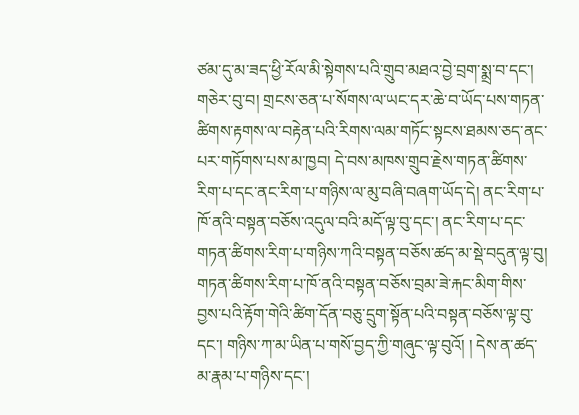ཙམ་དུ་མ་ཟད་ཕྱི་རོལ་མི་སྟེགས་པའི་གྲུབ་མཐའ་བྱེ་བྲག་སྨྲ་བ་དང་། གཅེར་བུ་བ། གྲངས་ཅན་པ་སོགས་ལ་ཡང་དར་ཆེ་བ་ཡོད་པས་གཏན་ཚིགས་རྟགས་ལ་བརྟེན་པའི་རིགས་ལམ་གཏོང་སྟངས་ཐམས་ཅད་ནང་པར་གཏོགས་པས་མ་ཁྱབ། དེ་བས་མཁས་གྲུབ་རྗེས་གཏན་ཚིགས་རིག་པ་དང་ནང་རིག་པ་གཉིས་ལ་མུ་བཞི་བཞག་ཡོད་དེ། ནང་རིག་པ་ཁོ་ནའི་བསྟན་བཅོས་འདུལ་བའི་མདོ་ལྟ་བུ་དང་། ནང་རིག་པ་དང་གཏན་ཚིགས་རིག་པ་གཉིས་ཀའི་བསྟན་བཅོས་ཚད་མ་སྡེ་བདུན་ལྟ་བུ། གཏན་ཚིགས་རིག་པ་ཁོ་ནའི་བསྟན་བཅོས་བྲམ་ཟེ་རྐང་མིག་གིས་བྱས་པའི་རྟོག་གེའི་ཚིག་དོན་བཅུ་དྲུག་སྟོན་པའི་བསྟན་བཅོས་ལྟ་བུ་དང་། གཉིས་ཀ་མ་ཡིན་པ་གསོ་བྱད་ཀྱི་གཞུང་ལྟ་བུའོ། ། དེས་ན་ཚད་མ་རྣམ་པ་གཉིས་དང་།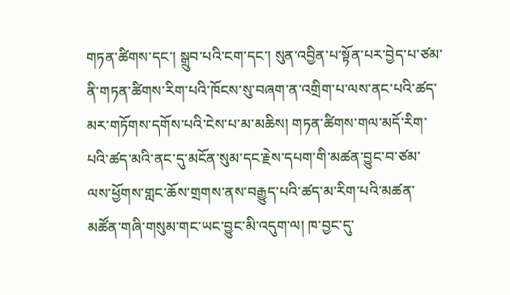གཏན་ཚིགས་དང་། སྒྲུབ་པའི་ངག་དང་། སུན་འབྱིན་པ་སྟོན་པར་བྱེད་པ་ཙམ་ནི་གཏན་ཚིགས་རིག་པའི་ཁོངས་སུ་བཞག་ན་འགྲིག་པ་ལས་ནང་པའི་ཚད་མར་གཏོགས་དགོས་པའི་ངེས་པ་མ་མཆིས། གཏན་ཚིགས་གལ་མདོ་རིག་པའི་ཚད་མའི་ནང་དུ་མངོན་སུམ་དང་རྗེས་དཔག་གི་མཚན་བྱུང་བ་ཙམ་ལས་ཕྱོགས་གླང་ཆོས་གྲགས་ནས་བརྒྱུད་པའི་ཚད་མ་རིག་པའི་མཚན་མཚོན་གཞི་གསུམ་གང་ཡང་བྱུང་མི་འདུག་ལ། ཁ་བྱང་དུ་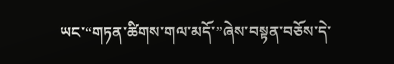ཡང་“གཏན་ཚིགས་གལ་མདོ་”ཞེས་བསྟན་བཅོས་དེ་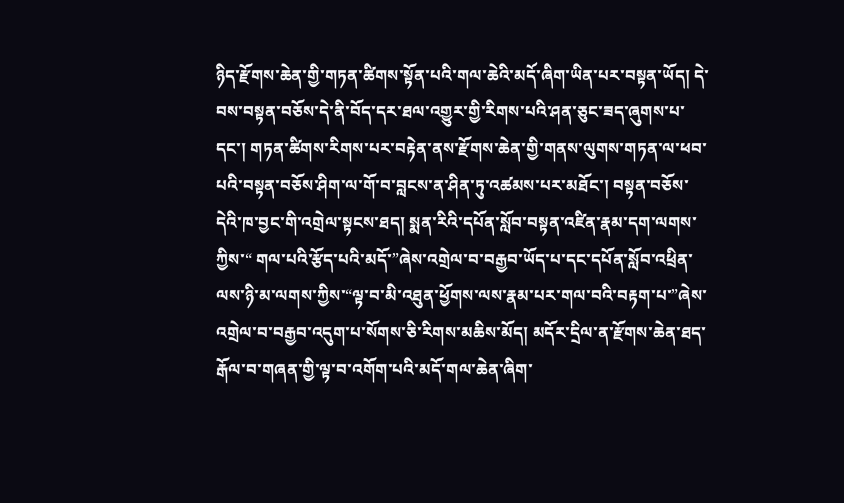ཉིད་རྫོགས་ཆེན་གྱི་གཏན་ཚིགས་སྟོན་པའི་གལ་ཆེའི་མདོ་ཞིག་ཡིན་པར་བསྟན་ཡོད། དེ་བས་བསྟན་བཅོས་དེ་ནི་བོད་དར་ཐལ་འགྱུར་གྱི་རིགས་པའི་ཤན་ཅུང་ཟད་ཞུགས་པ་དང་། གཏན་ཚིགས་རིགས་པར་བརྟེན་ནས་རྫོགས་ཆེན་གྱི་གནས་ལུགས་གཏན་ལ་ཕབ་པའི་བསྟན་བཅོས་ཤིག་ལ་གོ་བ་བླངས་ན་ཤིན་ཏུ་འཚམས་པར་མཐོང་། བསྟན་བཅོས་དེའི་ཁ་བྱང་གི་འགྲེལ་སྟངས་ཐད། སྨན་རིའི་དཔོན་སློབ་བསྟན་འཛིན་རྣམ་དག་ལགས་ཀྱིས་“ གལ་པའི་རྩོད་པའི་མདོ་”ཞེས་འགྲེལ་བ་བརྒྱབ་ཡོད་པ་དང་དཔོན་སློབ་འཕྲིན་ལས་ཉི་མ་ལགས་ཀྱིས་“ལྟ་བ་མི་འཐུན་ཕྱོགས་ལས་རྣམ་པར་གལ་བའི་བརྟག་པ་”ཞེས་འགྲེལ་བ་བརྒྱབ་འདུག་པ་སོགས་ཅི་རིགས་མཆིས་མོད། མདོར་དྲིལ་ན་རྫོགས་ཆེན་ཐད་རྒོལ་བ་གཞན་གྱི་ལྟ་བ་འགོག་པའི་མདོ་གལ་ཆེན་ཞིག་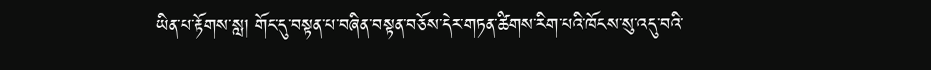ཡིན་པ་རྟོགས་སླ། གོང་དུ་བསྟན་པ་བཞིན་བསྟན་བཅོས་དེར་གཏན་ཚིགས་རིག་པའི་ཁོངས་སུ་འདུ་བའི་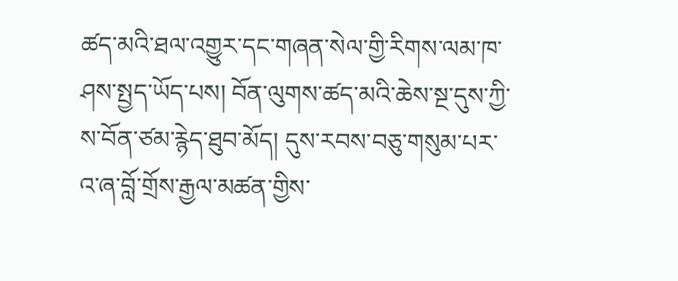ཚད་མའི་ཐལ་འགྱུར་དང་གཞན་སེལ་གྱི་རིགས་ལམ་ཁ་ཤས་སྤྱད་ཡོད་པས། བོན་ལུགས་ཚད་མའི་ཆེས་སྔ་དུས་ཀྱི་ས་བོན་ཙམ་རྙེད་ཐུབ་མོད། དུས་རབས་བཅུ་གསུམ་པར་འ་ཞ་བློ་གྲོས་རྒྱལ་མཚན་གྱིས་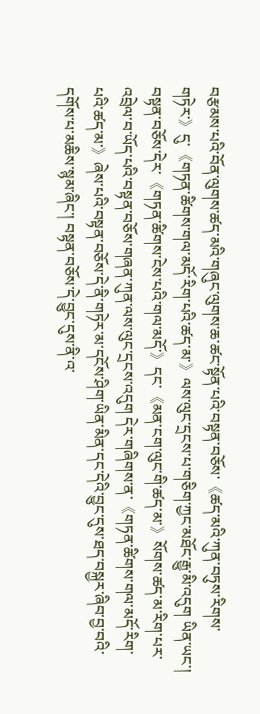བརྩམས་པའི་བོན་ལུགས་ཚད་མའི་གཞུང་ལུགས་ཆ་ཚང་སྟོན་པའི་བསྟན་བཅོས་《ཚད་མའི་ཀུན་བཏུས་རིགས་གཏེར་》དུ་《གཏན་ཚིགས་གལ་མདོ་རིག་པའི་ཚད་མ་》ལས་ལུང་དྲངས་པ་གཅིག་ཀྱང་མཐོང་རྒྱུ་མི་འདུག ཡིན་ཡང་། བསྟན་བཅོས་དེར་《གཏན་ཚིགས་ངེས་པའི་གལ་མདོ་》དང་《མན་ངག་ལུང་གི་ཚད་མ་》སོགས་ཚད་མ་རིག་པར་འབྲེལ་བ་ཡོད་པའི་བསྟན་བཅོས་གཞན་ཀུན་ལས་ལུང་དྲངས་འདུག དེར་གཞིགས་ན་《གཏན་ཚིགས་གལ་མདོ་རིག་པའི་ཚད་མ་》ཞེས་པའི་བསྟན་བཅོས་དེ་ནི་གཏེར་མ་དངོས་ཤིག་ཡིན་མིན་དང་དེའི་བྱུང་དུས་ཐད་བསྐྱར་ཞིབ་བྱ་བའི་དགོས་པ་མཆིས་སྙམ་ཞིང་། བསྟན་བཅོས་དེ་བྱུང་དུས་ནི་འ་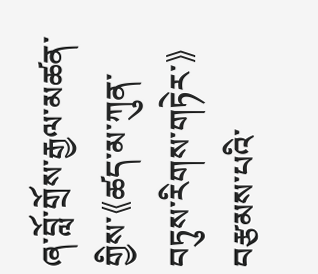ཞ་བློ་གྲོས་རྒྱལ་མཚན་གྱིས་《ཚད་མ་ཀུན་བཏུས་རིགས་གཏེར་》བརྩམས་པའི་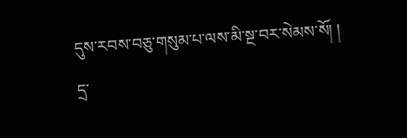དུས་རབས་བཅུ་གསུམ་པ་ལས་མི་སྔ་བར་སེམས་སོ། །
དྲ་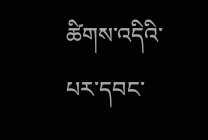ཚིགས་འདིའི་པར་དབང་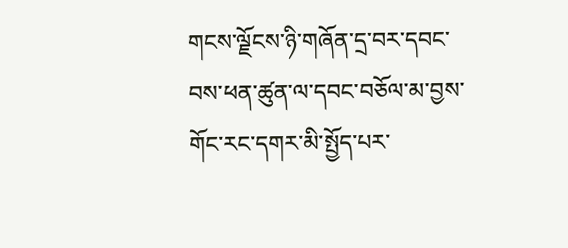གངས་ལྗོངས་ཉི་གཞོན་དྲ་བར་དབང་བས་ཕན་ཚུན་ལ་དབང་བཅོལ་མ་བྱས་གོང་རང་དགར་མི་སྤྱོད་པར་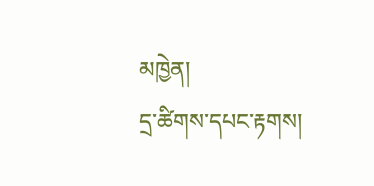མཁྱེན།
དྲ་ཚིགས་དཔང་རྟགས།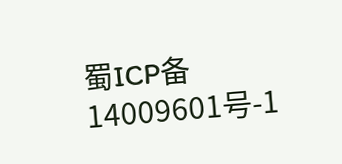蜀ICP备14009601号-1